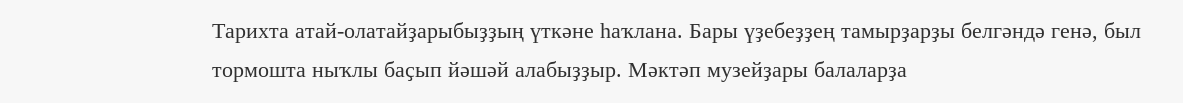Тарихта атай-олатайҙарыбыҙҙың үткәне һаҡлана. Бары үҙебеҙҙең тамырҙарҙы белгәндә генә, был тормошта ныҡлы баҫып йәшәй алабыҙҙыр. Мәктәп музейҙары балаларҙа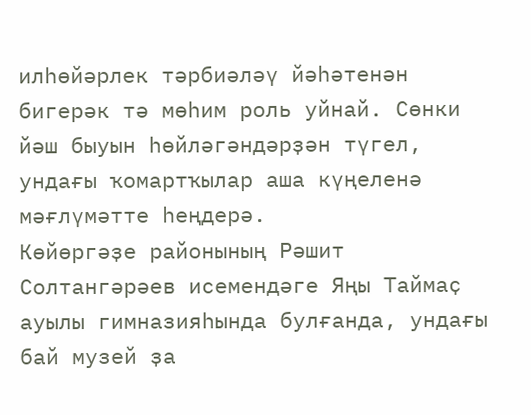илһөйәрлек тәрбиәләү йәһәтенән бигерәк тә мөһим роль уйнай. Сөнки йәш быуын һөйләгәндәрҙән түгел, ундағы ҡомартҡылар аша күңеленә мәғлүмәтте һеңдерә.
Көйөргәҙе районының Рәшит Солтангәрәев исемендәге Яңы Таймаҫ ауылы гимназияһында булғанда, ундағы бай музей ҙа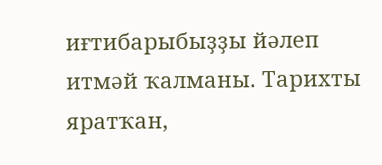иғтибарыбыҙҙы йәлеп итмәй ҡалманы. Тарихты яратҡан,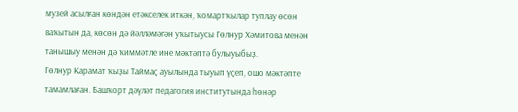музей асылған көндән етәкселек иткән, ҡомартҡылар туплау өсөн ваҡытын да, көсөн дә йәлләмәгән уҡытыусы Гөлнур Хәмитова менән танышыу менән дә ҡиммәтле ине мәктәптә булыуыбыҙ.
Гөлнур Карамат ҡыҙы Таймаҫ ауылында тыуып үҫеп, ошо мәктәпте тамамлаған. Башҡорт дәүләт педагогия институтында һөнәр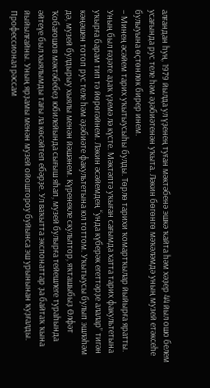алғандан һуң, 1979 йылда ул үҙенең туған мәктәбенә эшкә ҡайта һәм хәҙер 44 йыл ошо белем усағында рус теле һәм әҙәбиәтенән уҡыта. Ләкин бөгөнгө мәҡәләмдә уның музей етәксеһе булыуына өҫтөнлөк бирер инем.
– Минең әсәйем тарих уҡытыусыһы булды. Төрлө тарихи ҡомартҡылар йыйырға яратты. Уның был ғәҙәте аҙаҡ үҙемә лә күсте. Мәктәптә уҡыған сағымда хатта тарих факультетына уҡырға барам тип тә йөрөгәйнем. Ләкин әсәйемдең “унда күберәк егеттәрҙе алалар” тигән кәңәшен тотоп рус теле һәм әҙәбиәте факультетына юл тоттом. Уҡытыусы булып эшләһәм дә, музей булдырыу хыялы менән йәшәнем. Күренекле скульптор, яҡташыбыҙ Өлфәт Ҡобағошов мәктәбебеҙ юбилейында сығыш яһап, музей булырға тейешлеге тураһында әйтеүе был хыялымды тағы ла көсәйтеп ебәрҙе. Ул ваҡытта экспонаттар ҙа байтаҡ ҡына йыйылғайны. Уның ярҙамы менән музей ойоштороу буйынса эш урынынан ҡуҙғалды. Профессионал рәссам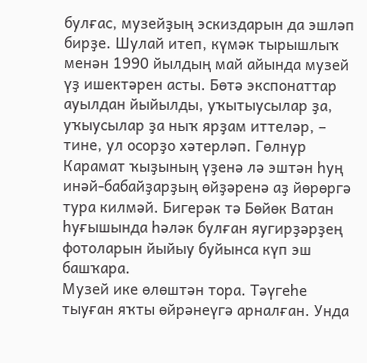булғас, музейҙың эскиздарын да эшләп бирҙе. Шулай итеп, күмәк тырышлыҡ менән 1990 йылдың май айында музей үҙ ишектәрен асты. Бөтә экспонаттар ауылдан йыйылды, уҡытыусылар ҙа, уҡыусылар ҙа ныҡ ярҙам иттеләр, – тине, ул осорҙо хәтерләп. Гөлнур Карамат ҡыҙының үҙенә лә эштән һуң инәй-бабайҙарҙың өйҙәренә аҙ йөрөргә тура килмәй. Бигерәк тә Бөйөк Ватан һуғышында һәләк булған яугирҙәрҙең фотоларын йыйыу буйынса күп эш башҡара.
Музей ике өлөштән тора. Тәүгеһе тыуған яҡты өйрәнеүгә арналған. Унда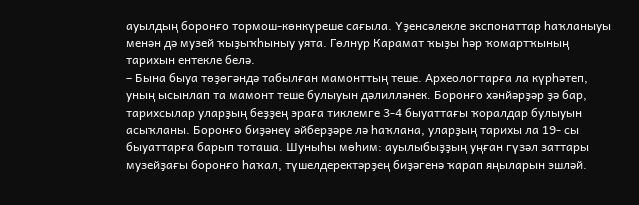ауылдың боронғо тормош-көнкүреше сағыла. Үҙенсәлекле экспонаттар һаҡланыуы менән дә музей ҡыҙыҡһыныу уята. Гөлнур Карамат ҡыҙы һәр ҡомартҡының тарихын ентекле белә.
– Бына быуа төҙөгәндә табылған мамонттың теше. Археологтарға ла күрһәтеп, уның ысынлап та мамонт теше булыуын дәлилләнек. Боронғо хәнйәрҙәр ҙә бар, тарихсылар уларҙың беҙҙең эраға тиклемге 3-4 быуаттағы ҡоралдар булыуын асыҡланы. Боронғо биҙәнеү әйберҙәре лә һаҡлана, уларҙың тарихы ла 19- сы быуаттарға барып тоташа. Шуныһы мөһим: ауылыбыҙҙың уңған гүзәл заттары музейҙағы боронғо һаҡал, түшелдеректәрҙең биҙәгенә ҡарап яңыларын эшләй.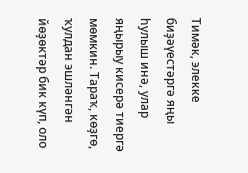Тимәк, элекке биҙәүестәргә яңы һулыш инә, улар яңырыу кисерә тиергә мөмкин. Тараҡ, көҙгө, ҡулдан эшләнгән йөҙөктәр бик күп, оло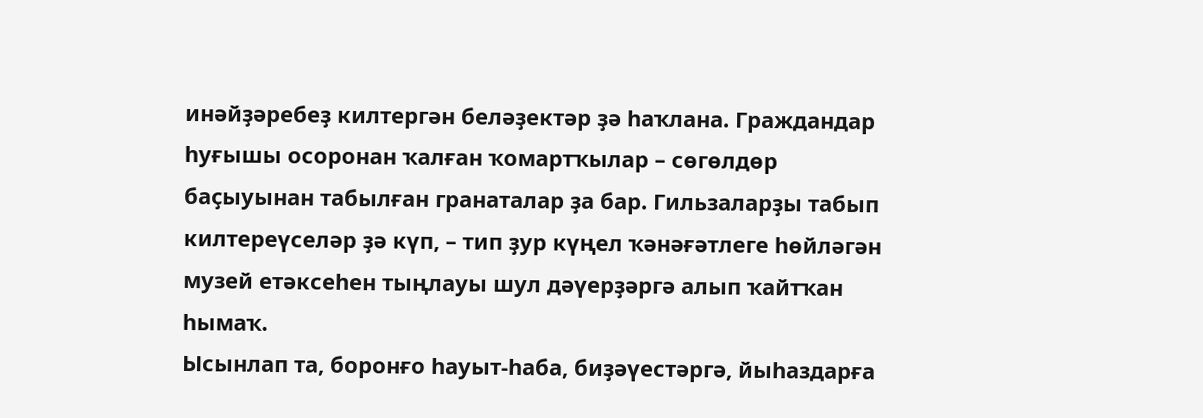инәйҙәребеҙ килтергән беләҙектәр ҙә һаҡлана. Граждандар һуғышы осоронан ҡалған ҡомартҡылар – сөгөлдөр баҫыуынан табылған гранаталар ҙа бар. Гильзаларҙы табып килтереүселәр ҙә күп, – тип ҙур күңел ҡәнәғәтлеге һөйләгән музей етәксеһен тыңлауы шул дәүерҙәргә алып ҡайтҡан һымаҡ.
Ысынлап та, боронғо һауыт-һаба, биҙәүестәргә, йыһаздарға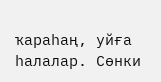ҡараһаң, уйға һалалар. Сөнки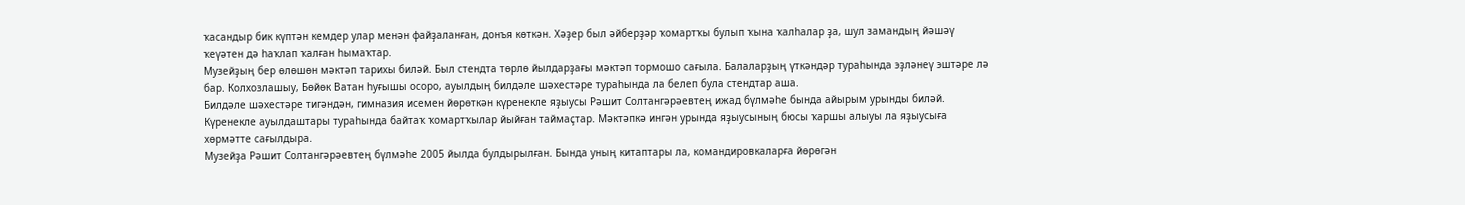ҡасандыр бик күптән кемдер улар менән файҙаланған, донъя көткән. Хәҙер был әйберҙәр ҡомартҡы булып ҡына ҡалһалар ҙа, шул замандың йәшәү ҡеүәтен дә һаҡлап ҡалған һымаҡтар.
Музейҙың бер өлөшөн мәктәп тарихы биләй. Был стендта төрлө йылдарҙағы мәктәп тормошо сағыла. Балаларҙың үткәндәр тураһында эҙләнеү эштәре лә бар. Колхозлашыу, Бөйөк Ватан һуғышы осоро, ауылдың билдәле шәхестәре тураһында ла белеп була стендтар аша.
Билдәле шәхестәре тигәндән, гимназия исемен йөрөткән күренекле яҙыусы Рәшит Солтангәрәевтең ижад бүлмәһе бында айырым урынды биләй. Күренекле ауылдаштары тураһында байтаҡ ҡомартҡылар йыйған таймаҫтар. Мәктәпкә ингән урында яҙыусының бюсы ҡаршы алыуы ла яҙыусыға хөрмәтте сағылдыра.
Музейҙа Рәшит Солтангәрәевтең бүлмәһе 2005 йылда булдырылған. Бында уның китаптары ла, командировкаларға йөрөгән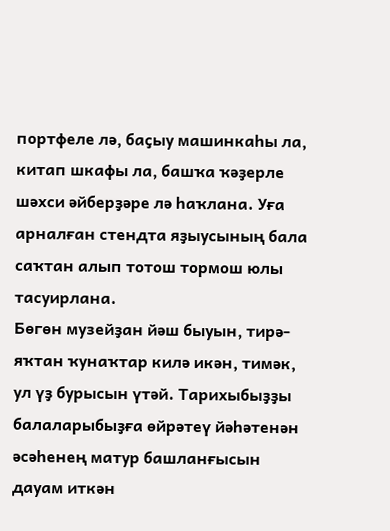портфеле лә, баҫыу машинкаһы ла, китап шкафы ла, башҡа ҡәҙерле шәхси әйберҙәре лә һаҡлана. Уға арналған стендта яҙыусының бала саҡтан алып тотош тормош юлы тасуирлана.
Бөгөн музейҙан йәш быуын, тирә-яҡтан ҡунаҡтар килә икән, тимәк, ул үҙ бурысын үтәй. Тарихыбыҙҙы балаларыбыҙға өйрәтеү йәһәтенән әсәһенең матур башланғысын дауам иткән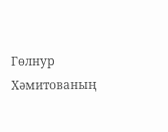Гөлнур Хәмитованың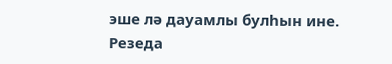эше лә дауамлы булһын ине.
Резеда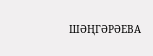ШӘҢГӘРӘЕВА